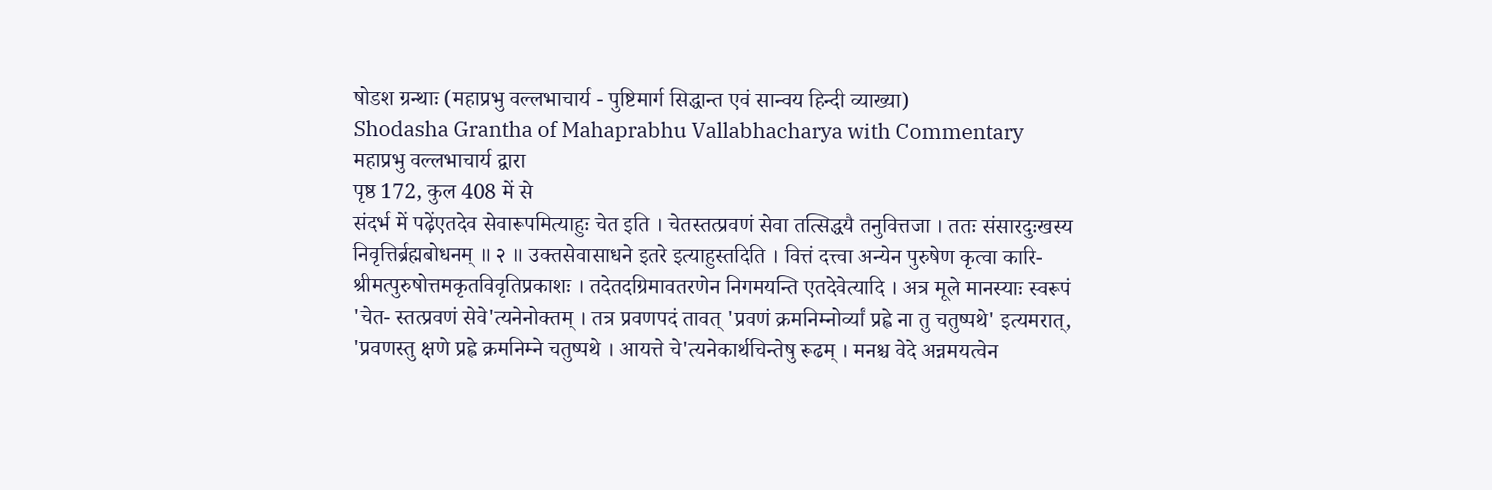षोडश ग्रन्थाः (महाप्रभु वल्लभाचार्य - पुष्टिमार्ग सिद्धान्त एवं सान्वय हिन्दी व्याख्या)
Shodasha Grantha of Mahaprabhu Vallabhacharya with Commentary
महाप्रभु वल्लभाचार्य द्वारा
पृष्ठ 172, कुल 408 में से
संदर्भ में पढ़ेंएतदेव सेवारूपमित्याहुः चेत इति । चेतस्तत्प्रवणं सेवा तत्सिद्धयै तनुवित्तजा । ततः संसारदुःखस्य निवृत्तिर्ब्रह्मबोधनम् ॥ २ ॥ उक्तसेवासाधने इतरे इत्याहुस्तदिति । वित्तं दत्त्वा अन्येन पुरुषेण कृत्वा कारि- श्रीमत्पुरुषोत्तमकृतविवृतिप्रकाशः । तदेतदग्रिमावतरणेन निगमयन्ति एतदेवेत्यादि । अत्र मूले मानस्याः स्वरूपं 'चेत- स्तत्प्रवणं सेवे'त्यनेनोक्तम् । तत्र प्रवणपदं तावत् 'प्रवणं क्रमनिम्नोर्व्यां प्रह्वे ना तु चतुष्पथे' इत्यमरात्, 'प्रवणस्तु क्षणे प्रह्वे क्रमनिम्ने चतुष्पथे । आयत्ते चे'त्यनेकार्थचिन्तेषु रूढम् । मनश्च वेदे अन्नमयत्वेन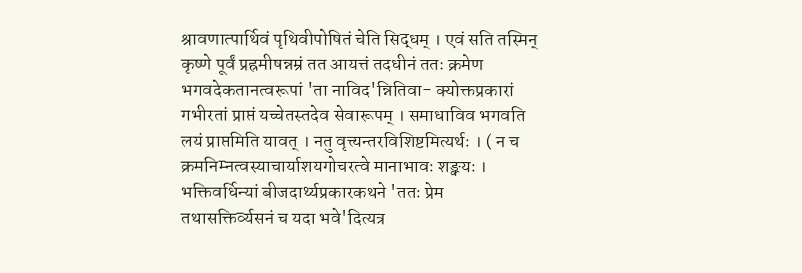श्रावणात्पार्थिवं पृथिवीपोषितं चेति सिद्धम् । एवं सति तस्मिन् कृष्णे पूर्वं प्रह्रमीषन्नम्रं तत आयत्तं तदधीनं ततः क्रमेण भगवदेकतानत्वरूपां 'ता नाविद'न्नितिवा- क्योक्तप्रकारां गभीरतां प्राप्तं यच्चेतस्तदेव सेवारूपम् । समाधाविव भगवति लयं प्राप्तमिति यावत् । नतु वृत्त्यन्तरविशिष्टमित्यर्थः । ( न च क्रमनिम्नत्वस्याचार्याशयगोचरत्वे मानाभावः शङ्क्यः । भक्तिवर्धिन्यां बीजदार्थ्यप्रकारकथने 'ततः प्रेम तथासक्तिर्व्यसनं च यदा भवे'दित्यत्र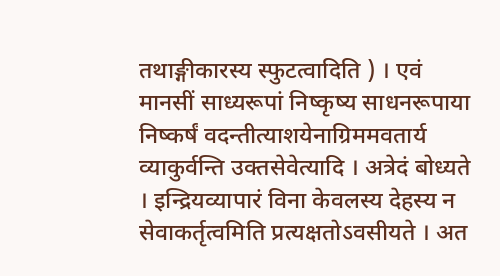तथाङ्गीकारस्य स्फुटत्वादिति ) । एवं मानसीं साध्यरूपां निष्कृष्य साधनरूपाया निष्कर्षं वदन्तीत्याशयेनाग्रिममवतार्य व्याकुर्वन्ति उक्तसेवेत्यादि । अत्रेदं बोध्यते । इन्द्रियव्यापारं विना केवलस्य देहस्य न सेवाकर्तृत्वमिति प्रत्यक्षतोऽवसीयते । अत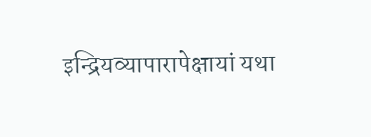इन्द्रियव्यापारापेक्षायां यथा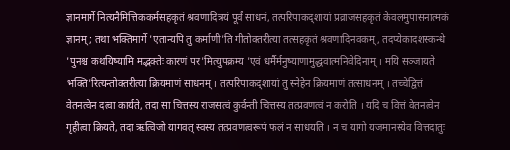ज्ञानमार्गे नित्यनैमित्तिककर्मसहकृतं श्रवणादित्रयं पूर्वं साधनं, तत्परिपाकद्शायां प्रव्राजसहकृतं केवलमुपासनात्मकं ज्ञानम्; तथा भक्तिमार्गे 'एतान्यपि तु कर्माणी'ति गीतोक्तरीत्या तत्सहकृतं श्रवणादिनवकम्, तदप्येकादशस्कन्धे 'पुनश्च कथयिष्यामि मद्भक्तेः कारणं पर'मित्युपक्रम्य 'एवं धर्मैर्मनुष्याणामुद्धवात्मनिवेदिनाम् । मयि सञ्जायते भक्ति'रित्यन्तोक्तरीत्या क्रियमाणं साधनम् । तत्परिपाकद्शायां तु स्नेहेन क्रियमाणं तत्साधनम् । तच्चेद्वित्तं वेतनत्वेन दत्वा कार्यते, तदा सा चित्तस्य राजसत्वं कुर्वन्ती चित्तस्य तत्प्रवणत्वं न करोति । यदि च वित्तं वेतनत्वेन गृहीत्वा क्रियते, तदा ऋत्विजो यागवत् स्वस्य तत्प्रवणत्वरूपं फलं न साधयति । न च यागो यजमानस्येव वित्तदातुः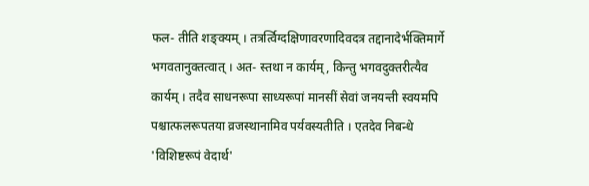फल- तीति शङ्क्यम् । तत्रर्त्विग्दक्षिणावरणादिवदत्र तद्दानादेर्भक्तिमार्गे भगवतानुक्तत्वात् । अत- स्तथा न कार्यम्, किन्तु भगवदुक्तरीत्यैव कार्यम् । तदैव साधनरूपा साध्यरूपां मानसीं सेवां जनयन्ती स्वयमपि पश्चात्फलरूपतया व्रजस्थानामिव पर्यवस्यतीति । एतदेव निबन्धे 'विशिष्टरूपं वेदार्थ'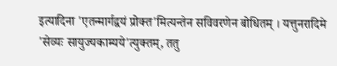इत्यादिना 'एतन्मार्गद्वयं प्रोक्त'मित्यन्तेन सविवरणेन बोधितम् । यत्तुनरादिमे 'सेव्यः सायुज्यकाम्यये'त्युक्तम्, ततु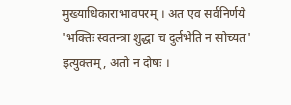मुख्याधिकाराभावपरम् । अत एव सर्वनिर्णये 'भक्तिः स्वतन्त्रा शुद्धा च दुर्लभेति न सोच्यत' इत्युक्तम्, अतो न दोषः ।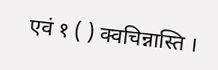एवं १ ( ) क्वचिन्नास्ति ।